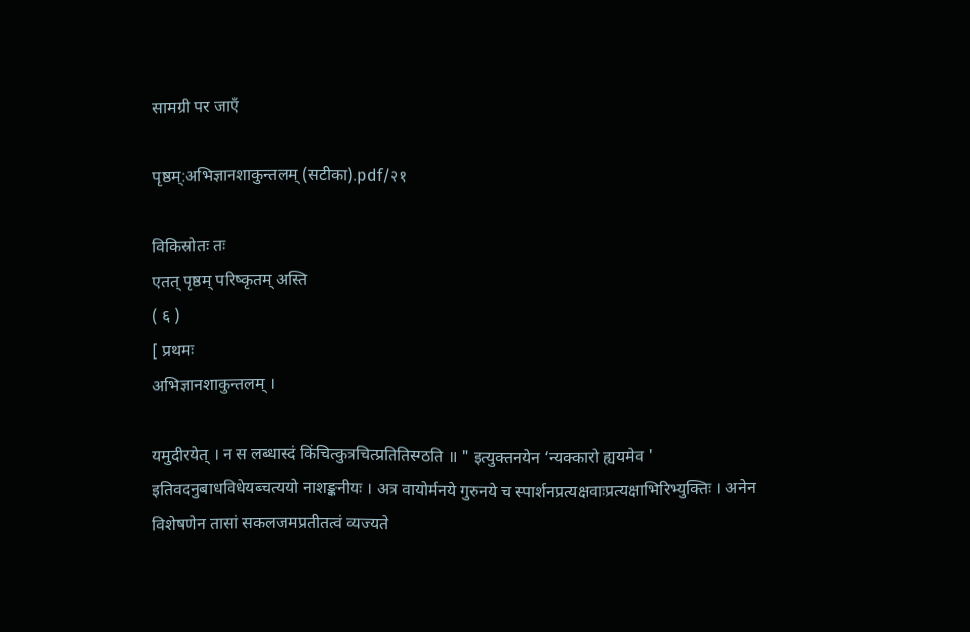सामग्री पर जाएँ

पृष्ठम्:अभिज्ञानशाकुन्तलम् (सटीका).pdf/२१

विकिस्रोतः तः
एतत् पृष्ठम् परिष्कृतम् अस्ति
( ६ )
[ प्रथमः
अभिज्ञानशाकुन्तलम् ।

यमुदीरयेत् । न स लब्धास्दं किंचित्कुत्रचित्प्रतितिस्ग्ठति ॥ " इत्युक्तनयेन ‘न्यक्कारो ह्ययमेव ' इतिवदनुबाधविधेयब्चत्ययो नाशङ्कनीयः । अत्र वायोर्मनये गुरुनये च स्पार्शनप्रत्यक्षवाःप्रत्यक्षाभिरिभ्युक्तिः । अनेन विशेषणेन तासां सकलजमप्रतीतत्वं व्यज्यते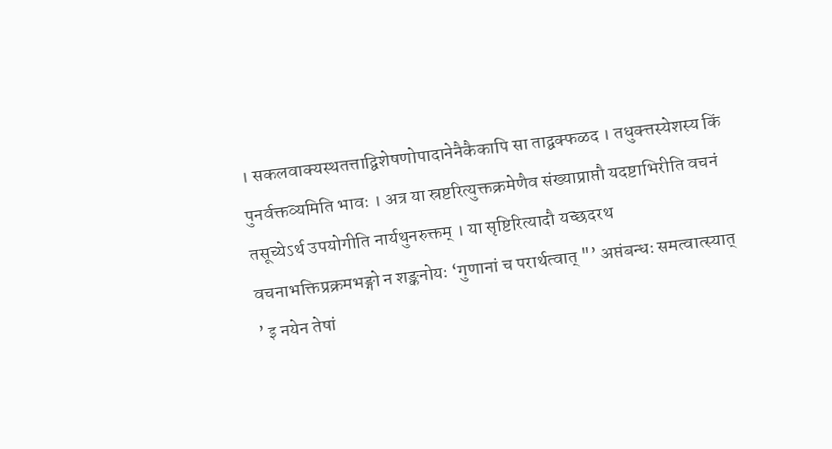। सकलवाक्यस्थतत्ताद्विशेषणोपादानेनैकैकापि सा ताद्वक्फळद । तधुक्त्तस्येशस्य किं पुनर्वक्तव्यमिति भावः । अत्र या स्रष्टरित्युक्तक्रमेणैव संख्याप्राप्तौ यदष्टाभिरीति वचनं तसूच्येऽर्थ उपयोगीति नार्यथुनरुक्तम् । या सृष्टिरित्यादौ यच्छदरथ वचनाभक्तिप्रक्रमभङ्गो न शङ्कनोयः ‘गुणानां च परार्थत्वात् "’ अप्तंबन्धः समत्वात्स्यात् ’ इ नयेन तेषां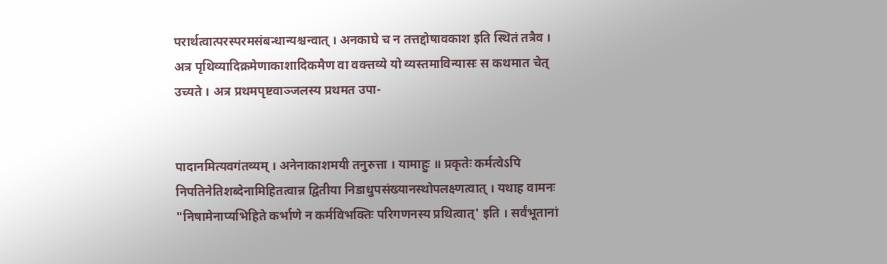परार्थत्वात्परस्परमसंबन्धान्यश्चन्वात् । अनकाघे च न तत्तद्दोषावकाश इति स्थितं तत्रैव । अत्र पृथिव्यादिक्रमेणाकाशादिकमैण वा वक्त्तव्ये यो व्यस्तमाविन्यासः स कथमात चेत् उच्यते । अत्र प्रथमपृष्टवाञ्जलस्य प्रथमत उपा-


पादानमित्यवगंतव्यम् । अनेनाकाशमयी तनुरुत्ता । यामाहुः ॥ प्रकृतेः कर्मत्वेऽपि निपतिनेतिशब्देनामिहितत्वान्न द्वितीया निडाधुपसंख्यानस्थोपलक्ष्णत्वात् । यथाह वामनः "निषामेनाप्यभिहिते कर्भाणे न कर्मविभक्तिः परिगणनस्य प्रथित्वात्' इति । सर्वंभूतानां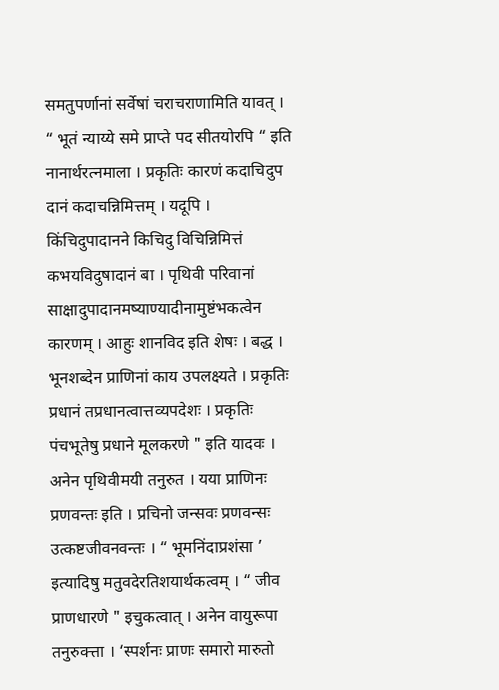समतुपर्णानां सर्वेषां चराचराणामिति यावत् । “ भूतं न्याय्ये समे प्राप्ते पद सीतयोरपि “ इति नानार्थरत्नमाला । प्रकृतिः कारणं कदाचिदुप दानं कदाचन्निमित्तम् । यदूपि । किंचिदुपादानने किचिदु विचिन्निमित्तं कभयविदुषादानं बा । पृथिवी परिवानां साक्षादुपादानमष्याण्यादीनामुष्टंभकत्वेन कारणम् । आहुः शानविद इति शेषः । बद्ध । भूनशब्देन प्राणिनां काय उपलक्ष्यते । प्रकृतिः प्रधानं तप्रधानत्वात्तव्यपदेशः । प्रकृतिः पंचभूतेषु प्रधाने मूलकरणे " इति यादवः । अनेन पृथिवीमयी तनुरुत । यया प्राणिनः प्रणवन्तः इति । प्रचिनो जन्सवः प्रणवन्सः उत्कष्टजीवनवन्तः । “ भूमनिंदाप्रशंसा ’ इत्यादिषु मतुवदेरतिशयार्थकत्वम् । “ जीव प्राणधारणे " इचुकत्वात् । अनेन वायुरूपा तनुरुक्त्ता । ‘स्पर्शनः प्राणः समारो मारुतो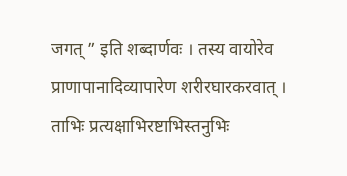जगत् ” इति शब्दार्णवः । तस्य वायोरेव प्राणापानादिव्यापारेण शरीरघारकरवात् । ताभिः प्रत्यक्षाभिरष्टाभिस्तनुभिः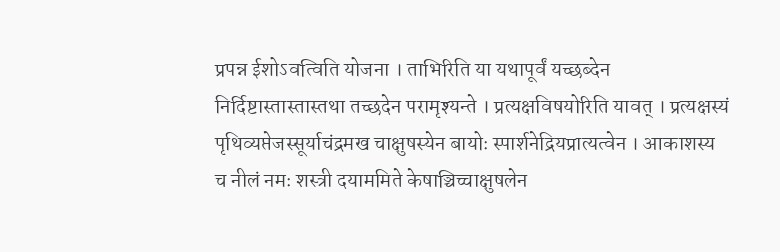प्रपन्न ईशोऽवत्विति योजना । ताभिरिति या यथापूर्वं यच्छब्देन निर्दिष्टास्तास्तास्तथा तच्छदेन परामृश्यन्ते । प्रत्यक्षविषयोरिति यावत् । प्रत्यक्षस्यं पृथिव्यप्तेजस्सूर्याचंद्रमख चाक्षुषस्येन बायोः स्पार्शनेद्रियप्रात्यत्वेन । आकाशस्य च नीलं नमः शस्त्री दयाममिते केषाञ्चिच्चाक्षुषलेन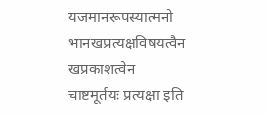यजमानरूपस्यात्मनो भानखप्रत्यक्षविषयत्वैन खप्रकाशत्वेन चाष्टमूर्तयः प्रत्यक्षा इति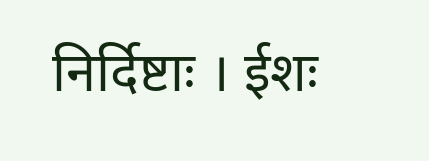निर्दिष्टाः । ईशः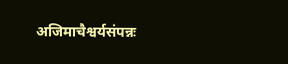अजिमाचैश्वर्यसंपन्नः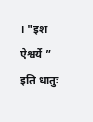। "इश ऐश्वर्ये ” इति धातुः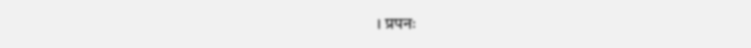। प्रपनः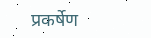प्रकर्षेण